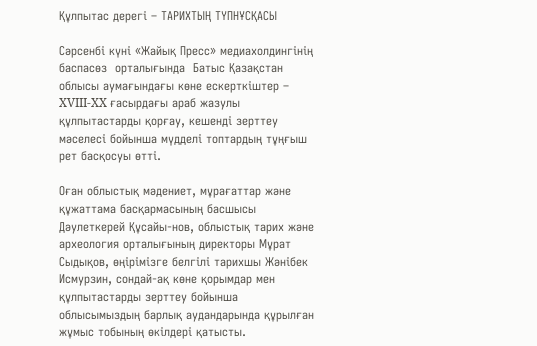Құлпытас дерегі – ТАРИХТЫҢ ТҮПНҰСҚАСЫ

Сәрсенбі күні «Жайық Пресс» медиахолдингінің  баспасөз  орталығында  Батыс Қазақстан облысы аумағындағы көне ескерткіштер – XVIII-XX ғасырдағы араб жазулы құлпытастарды қорғау, кешенді зерттеу мәселесі бойынша мүдделі топтардың тұңғыш рет басқосуы өтті.

Оған облыстық мәдениет, мұрағаттар және құжаттама басқармасының басшысы Дәулеткерей Құсайы-нов, облыстық тарих және археология орталығының директоры Мұрат Сыдықов, өңірімізге белгілі тарихшы Жәнібек Исмурзин, сондай-ақ көне қорымдар мен құлпытастарды зерттеу бойынша облысымыздың барлық аудандарында құрылған жұмыс тобының өкілдері қатысты.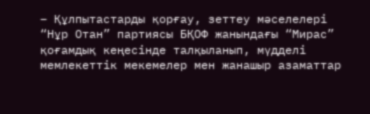– Құлпытастарды қорғау, зеттеу мәселелері “Нұр Отан” партиясы БҚОФ жанындағы “Мирас” қоғамдық кеңесінде талқыланып, мүдделі мемлекеттік мекемелер мен жанашыр азаматтар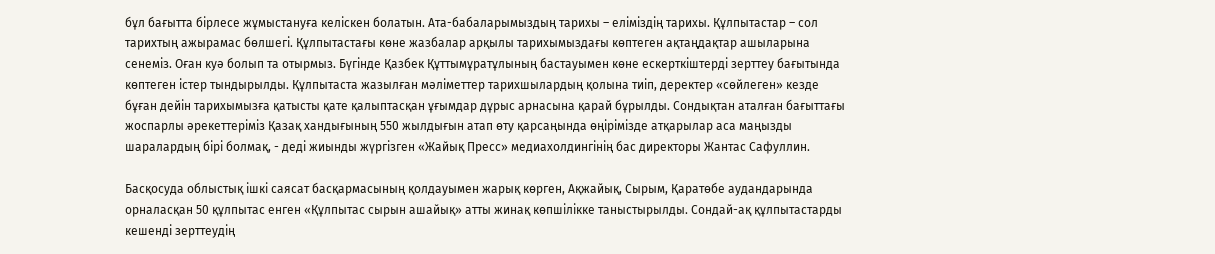бұл бағытта бірлесе жұмыстануға келіскен болатын. Ата-бабаларымыздың тарихы – еліміздің тарихы. Құлпытастар – сол тарихтың ажырамас бөлшегі. Құлпытастағы көне жазбалар арқылы тарихымыздағы көптеген ақтаңдақтар ашыларына сенеміз. Оған куә болып та отырмыз. Бүгінде Қазбек Құттымұратұлының бастауымен көне ескерткіштерді зерттеу бағытында көптеген істер тындырылды. Құлпытаста жазылған мәліметтер тарихшылардың қолына тиіп, деректер «сөйлеген» кезде бұған дейін тарихымызға қатысты қате қалыптасқан ұғымдар дұрыс арнасына қарай бұрылды. Сондықтан аталған бағыттағы жоспарлы әрекеттеріміз Қазақ хандығының 550 жылдығын атап өту қарсаңында өңірімізде атқарылар аса маңызды шаралардың бірі болмақ, - деді жиынды жүргізген «Жайық Пресс» медиахолдингінің бас директоры Жантас Сафуллин.

Басқосуда облыстық ішкі саясат басқармасының қолдауымен жарық көрген, Ақжайық, Сырым, Қаратөбе аудандарында орналасқан 50 құлпытас енген «Құлпытас сырын ашайық» атты жинақ көпшілікке таныстырылды. Сондай-ақ құлпытастарды кешенді зерттеудің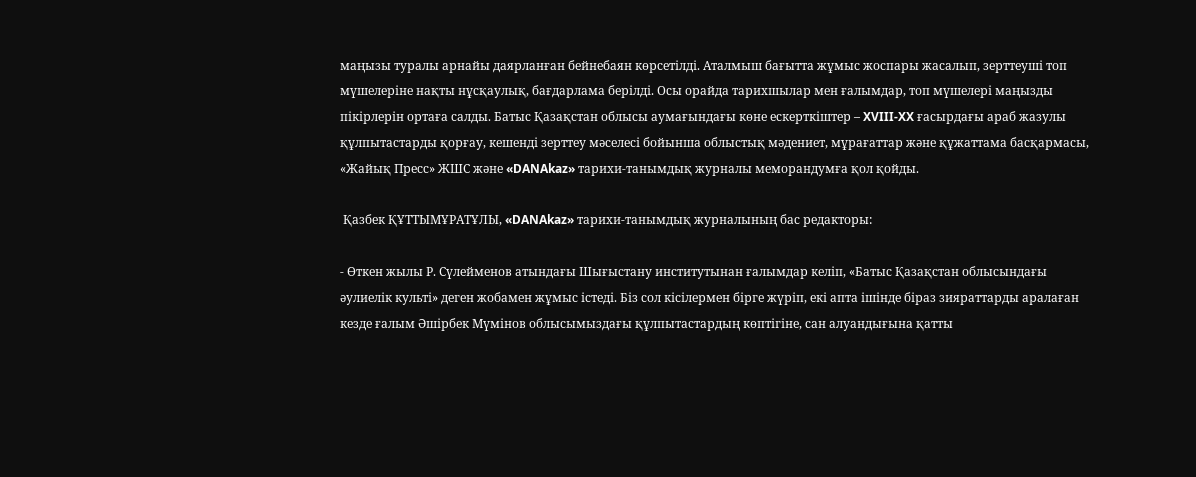маңызы туралы арнайы даярланған бейнебаян көрсетілді. Аталмыш бағытта жұмыс жоспары жасалып, зерттеуші топ мүшелеріне нақты нұсқаулық, бағдарлама берілді. Осы орайда тарихшылар мен ғалымдар, топ мүшелері маңызды пікірлерін ортаға салды. Батыс Қазақстан облысы аумағындағы көне ескерткіштер – XVIII-XX ғасырдағы араб жазулы құлпытастарды қорғау, кешенді зерттеу мәселесі бойынша облыстық мәдениет, мұрағаттар және құжаттама басқармасы, «Жайық Пресс» ЖШС және «DANAkaz» тарихи-танымдық журналы меморандумға қол қойды.

 Қазбек ҚҰТТЫМҰРАТҰЛЫ, «DANAkaz» тарихи-танымдық журналының бас редакторы:

- Өткен жылы Р. Сүлейменов атындағы Шығыстану институтынан ғалымдар келіп, «Батыс Қазақстан облысындағы әулиелік культі» деген жобамен жұмыс істеді. Біз сол кісілермен бірге жүріп, екі апта ішінде біраз зияраттарды аралаған кезде ғалым Әшірбек Мүмінов облысымыздағы құлпытастардың көптігіне, сан алуандығына қатты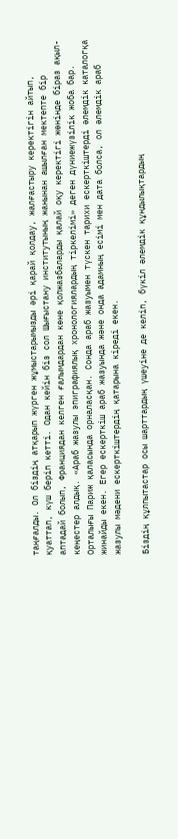таңғалды. Ол біздің атқарып жүрген жұмыстарымызды әрі қарай қолдау, жалғастыру керектігін айтып, қуаттап, күш беріп кетті. Одан кейін біз сол Шығыстану институтының жанынан ашылған мектепте бір аптадай болып, Франциядан келген ғалымдардан көне қолжазбаларды қалай оқу керектігі жөнінде біраз ақыл-кеңестер алдық. «Араб жазулы эпиграфиялық хронологиялардың тіркелімі» деген дүниежүзілік жоба бар. Орталығы Париж қаласында орналасқан. Сонда араб жазуымен түскен тарихи ескерткіштерді әлемдік каталогқа жинайды екен. Егер ескерткіш араб жазуында және онда адамның есімі мен дата болса, ол әлемдік араб жазулы мәдени ескерткіштердің қатарына кіреді екен.

Біздің құлпытастар осы шарттардың үшеуіне де келіп, бүкіл әлемдік құндылықтардың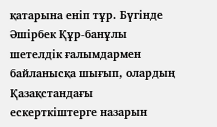қатарына еніп тұр. Бүгінде Әшірбек Құр-банұлы шетелдік ғалымдармен байланысқа шығып, олардың Қазақстандағы ескерткіштерге назарын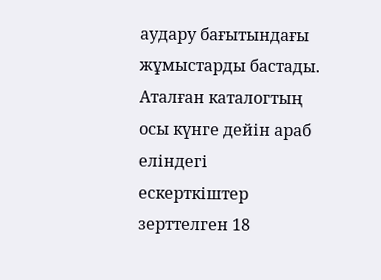аудару бағытындағы жұмыстарды бастады. Аталған каталогтың осы күнге дейін араб еліндегі ескерткіштер зерттелген 18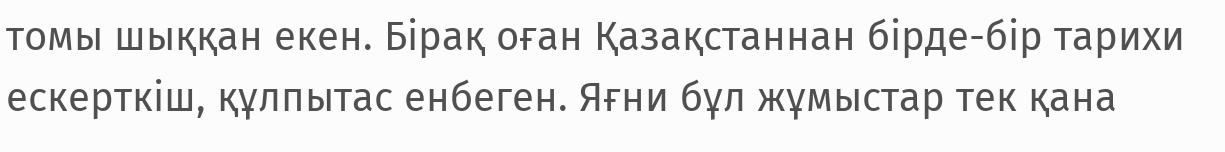томы шыққан екен. Бірақ оған Қазақстаннан бірде-бір тарихи ескерткіш, құлпытас енбеген. Яғни бұл жұмыстар тек қана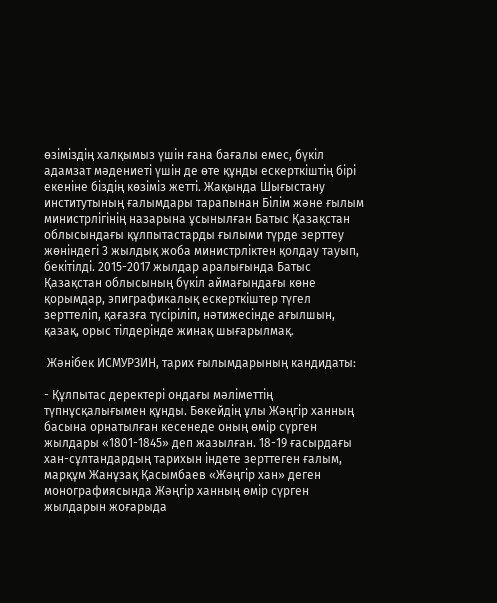өзіміздің халқымыз үшін ғана бағалы емес, бүкіл адамзат мәдениеті үшін де өте құнды ескерткіштің бірі екеніне біздің көзіміз жетті. Жақында Шығыстану институтының ғалымдары тарапынан Білім және ғылым министрлігінің назарына ұсынылған Батыс Қазақстан облысындағы құлпытастарды ғылыми түрде зерттеу жөніндегі 3 жылдық жоба министрліктен қолдау тауып, бекітілді. 2015-2017 жылдар аралығында Батыс Қазақстан облысының бүкіл аймағындағы көне қорымдар, эпиграфикалық ескерткіштер түгел зерттеліп, қағазға түсіріліп, нәтижесінде ағылшын, қазақ, орыс тілдерінде жинақ шығарылмақ.

 Жәнібек ИСМУРЗИН, тарих ғылымдарының кандидаты:

- Құлпытас деректері ондағы мәліметтің түпнұсқалығымен құнды. Бөкейдің ұлы Жәңгір ханның басына орнатылған кесенеде оның өмір сүрген жылдары «1801-1845» деп жазылған. 18-19 ғасырдағы хан-сұлтандардың тарихын індете зерттеген ғалым, марқұм Жанұзақ Қасымбаев «Жәңгір хан» деген монографиясында Жәңгір ханның өмір сүрген жылдарын жоғарыда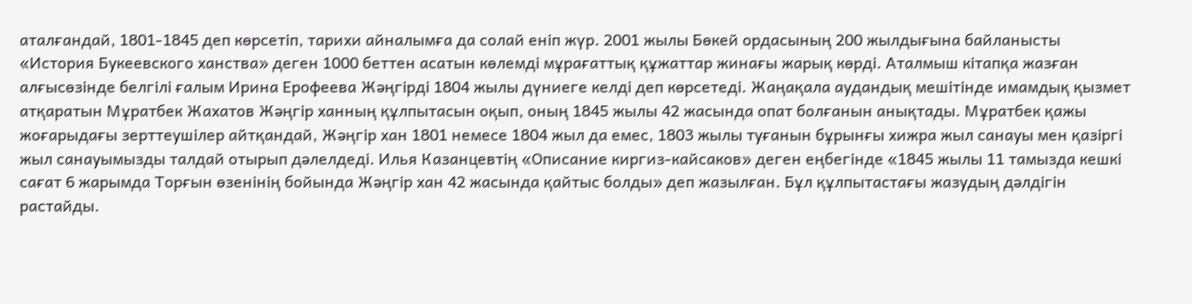аталғандай, 1801-1845 деп көрсетіп, тарихи айналымға да солай еніп жүр. 2001 жылы Бөкей ордасының 200 жылдығына байланысты «История Букеевского ханства» деген 1000 беттен асатын көлемді мұрағаттық құжаттар жинағы жарық көрді. Аталмыш кітапқа жазған алғысөзінде белгілі ғалым Ирина Ерофеева Жәңгірді 1804 жылы дүниеге келді деп көрсетеді. Жаңақала аудандық мешітінде имамдық қызмет атқаратын Мұратбек Жахатов Жәңгір ханның құлпытасын оқып, оның 1845 жылы 42 жасында опат болғанын анықтады. Мұратбек қажы жоғарыдағы зерттеушілер айтқандай, Жәңгір хан 1801 немесе 1804 жыл да емес, 1803 жылы туғанын бұрынғы хижра жыл санауы мен қазіргі жыл санауымызды талдай отырып дәлелдеді. Илья Казанцевтің «Описание киргиз-кайсаков» деген еңбегінде «1845 жылы 11 тамызда кешкі сағат 6 жарымда Торғын өзенінің бойында Жәңгір хан 42 жасында қайтыс болды» деп жазылған. Бұл құлпытастағы жазудың дәлдігін растайды.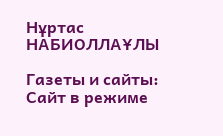Нұртас НАБИОЛЛАҰЛЫ

Газеты и сайты:
Сайт в режиме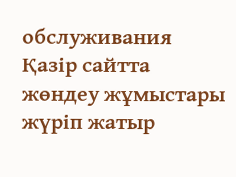обслуживания Қазір сайтта жөндеу жұмыстары жүріп жатыр